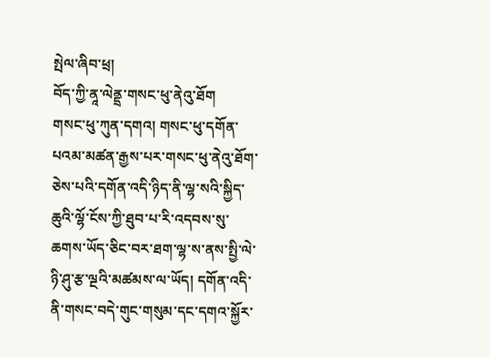སྤེལ་ཞིབ་ཕྲ།
བོད་ཀྱི་ནཱ་ལེནྡྲ་གསང་ཕུ་ནེའུ་ཐོག
གསང་ཕུ་ཀུན་དགའ། གསང་ཕུ་དགོན་པའམ་མཚན་རྒྱས་པར་གསང་ཕུ་ནེའུ་ཐོག་ཅེས་པའི་དགོན་འདི་ཉིད་ནི་ལྷ་སའི་སྐྱིད་ཆུའི་ལྷོ་ངོས་ཀྱི་ཐུབ་པ་རི་འདབས་སུ་ཆགས་ཡོད་ཅིང་བར་ཐག་ལྷ་ས་ནས་སྤྱི་ལེ་ཉི་ཤུ་རྩ་ལྔའི་མཚམས་ལ་ཡོད། དགོན་འདི་ནི་གསང་བདེ་གུང་གསུམ་དང་དགའ་སྐྱོར་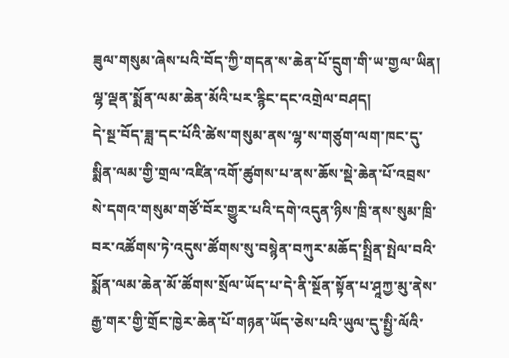ཟུལ་གསུམ་ཞེས་པའི་བོད་ཀྱི་གདན་ས་ཆེན་པོ་དྲུག་གི་ཡ་གྱལ་ཡིན།
ལྷ་ལྡན་སྨོན་ལམ་ཆེན་མོའི་པར་རྙིང་དང་འགྲེལ་བཤད།
དེ་སྔ་བོད་ཟླ་དང་པོའི་ཚེས་གསུམ་ནས་ལྷ་ས་གཙུག་ལག་ཁང་དུ་སྨིན་ལམ་གྱི་གྲལ་འཛིན་འགོ་ཚུགས་པ་ནས་ཆོས་སྡེ་ཆེན་པོ་འབྲས་སེ་དགའ་གསུམ་གཙོ་བོར་གྱུར་པའི་དགེ་འདུན་ཉིས་ཁྲི་ནས་སུམ་ཁྲི་བར་འཚོགས་ཏེ་འདུས་ཚོགས་སུ་བསྙེན་བཀུར་མཆོད་སྤྲིན་སྤེལ་བའི་སྨོན་ལམ་ཆེན་མོ་ཚོགས་སྲོལ་ཡོད་པ་དེ་ནི་སྔོན་སྟོན་པ་ཤཱཀྱ་མུ་ནེས་རྒྱ་གར་གྱི་གྲོང་ཁྱེར་ཆེན་པོ་གཉན་ཡོད་ཅེས་པའི་ཡུལ་དུ་སྤྱི་ལོའི་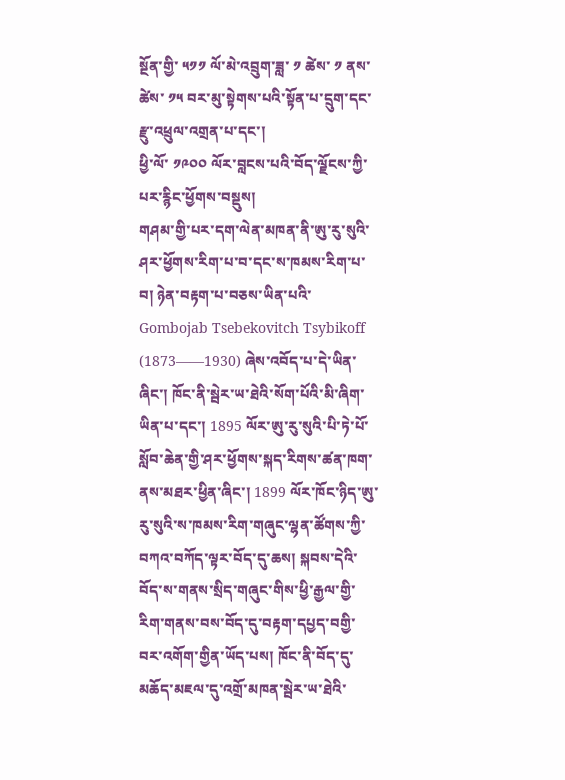སྔོན་གྱི་ ༥༡༡ ལོ་མེ་འབྲུག་ཟླ་ ༡ ཚེས་ ༡ ནས་ཚེས་ ༡༥ བར་མུ་སྟེགས་པའི་སྟོན་པ་དྲུག་དང་རྫུ་འཕྲུལ་འགྲན་པ་དང་།
ཕྱི་ལོ་ ༡༩༠༠ ལོར་བླངས་པའི་བོད་ལྗོངས་ཀྱི་པར་རྙིང་ཕྱོགས་བསྡུས།
གཤམ་གྱི་པར་དག་ལེན་མཁན་ནི་ཨུ་རུ་སུའི་ཤར་ཕྱོགས་རིག་པ་བ་དང་ས་ཁམས་རིག་པ་བ། ཉེན་བརྟག་པ་བཅས་ཡིན་པའི་Gombojab Tsebekovitch Tsybikoff (1873——1930) ཞེས་འབོད་པ་དེ་ཡིན་ཞིང་། ཁོང་ནི་སྦེར་ཡ་ཐེའི་སོག་པོའི་མི་ཞིག་ཡིན་པ་དང་། 1895 ལོར་ཨུ་རུ་སུའི་པི་ཏེ་པོ་སློབ་ཆེན་གྱི་ཤར་ཕྱོགས་སྐད་རིགས་ཚན་ཁག་ནས་མཐར་ཕྱིན་ཞིང་། 1899 ལོར་ཁོང་ཉིད་ཨུ་རུ་སུའི་ས་ཁམས་རིག་གཞུང་ལྷན་ཚོགས་ཀྱི་བཀའ་བཀོད་ལྟར་བོད་དུ་ཆས། སྐབས་དེའི་བོད་ས་གནས་སྲིད་གཞུང་གིས་ཕྱི་རྒྱལ་གྱི་རིག་གནས་བས་བོད་དུ་བརྟག་དཔྱད་བགྱི་བར་འགོག་གྱིན་ཡོད་པས། ཁོང་ནི་བོད་དུ་མཆོད་མཇལ་དུ་འགྲོ་མཁན་སྦེར་ཡ་ཐེའི་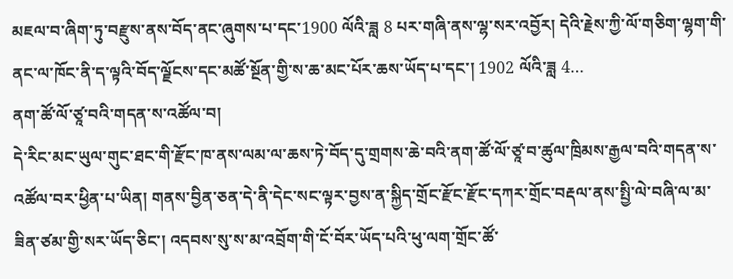མཇལ་བ་ཞིག་ཏུ་བརྫུས་ནས་བོད་ནང་ཞུགས་པ་དང་1900 ལོའི་ཟླ 8 པར་གཞི་ནས་ལྷ་སར་འབྱོར། དེའི་རྗེས་ཀྱི་ལོ་གཅིག་ལྷག་གི་ནང་ལ་ཁོང་ནི་ད་ལྟའི་བོད་ལྗོངས་དང་མཚོ་སྔོན་གྱི་ས་ཆ་མང་པོར་ཆས་ཡོད་པ་དང་། 1902 ལོའི་ཟླ 4…
ནག་ཚོ་ལོ་ཙཱ་བའི་གདན་ས་འཚོལ་བ།
དེ་རིང་མང་ཡུལ་གུང་ཐང་གི་རྫོང་ཁ་ནས་ལམ་ལ་ཆས་ཏེ་བོད་དུ་གྲགས་ཆེ་བའི་ནག་ཚོ་ལོ་ཙཱ་བ་ཚུལ་ཁྲིམས་རྒྱལ་བའི་གདན་ས་འཚོལ་བར་ཕྱིན་པ་ཡིན། གནས་བྱིན་ཅན་དེ་ནི་དེང་སང་ལྟར་བྱས་ན་སྐྱིད་གྲོང་རྫོང་རྫོང་དཀར་གྲོང་བརྡལ་ནས་སྤྱི་ལེ་བཞི་ལ་མ་ཟིན་ཙམ་གྱི་སར་ཡོད་ཅིང་། འདབས་སུ་ས་མ་འབྲོག་གི་ངོ་བོར་ཡོད་པའི་ཕུ་ལག་གྲོང་ཚོ་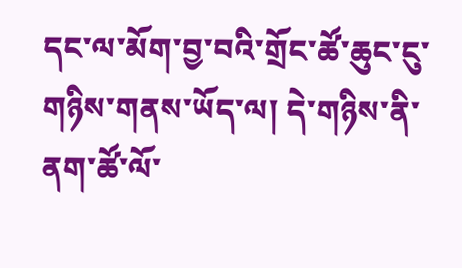དང་ལ་མོག་བྱ་བའི་གྲོང་ཚོ་ཆུང་ངུ་གཉིས་གནས་ཡོད་ལ། དེ་གཉིས་ནི་ནག་ཚོ་ལོ་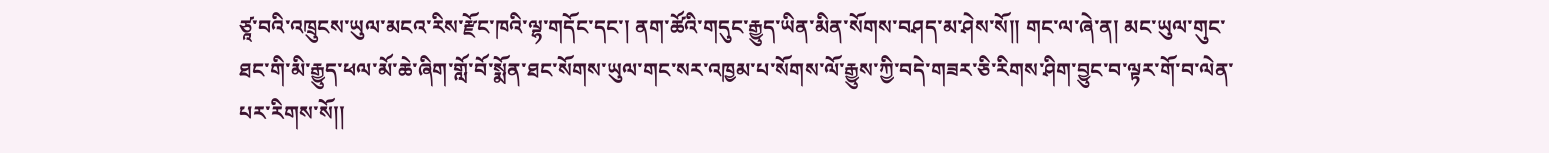ཙཱ་བའི་འཁྲུངས་ཡུལ་མངའ་རིས་རྫོང་ཁའི་ལྷ་གདོང་དང་། ནག་ཚོའི་གདུང་རྒྱུད་ཡིན་མིན་སོགས་བཤད་མ་ཤེས་སོ།། གང་ལ་ཞེ་ན། མང་ཡུལ་གུང་ཐང་གི་མི་རྒྱུད་ཕལ་མོ་ཆེ་ཞིག་གློ་བོ་སྨོན་ཐང་སོགས་ཡུལ་གང་སར་འཁྱམ་པ་སོགས་ལོ་རྒྱུས་ཀྱི་བདེ་གཟར་ཅི་རིགས་ཤིག་བྱུང་བ་ལྟར་གོ་བ་ལེན་པར་རིགས་སོ།།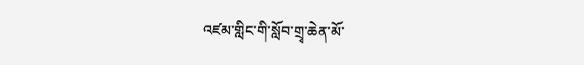འཛམ་གླིང་གི་སློབ་གྲྭ་ཆེན་མོ་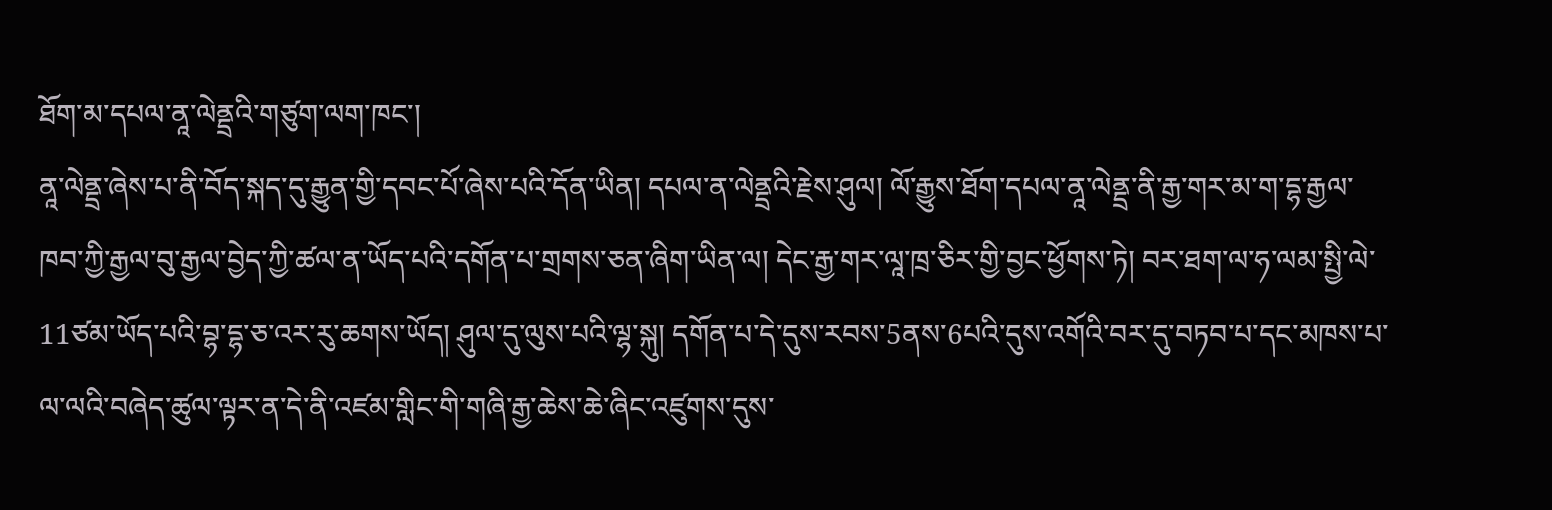ཐོག་མ་དཔལ་ནཱ་ལེནྡྲའི་གཙུག་ལག་ཁང་།
ནཱ་ལེནྡྲ་ཞེས་པ་ནི་བོད་སྐད་དུ་རྒྱུན་གྱི་དབང་པོ་ཞེས་པའི་དོན་ཡིན། དཔལ་ན་ལེནྡྲའི་རྗེས་ཤུལ། ལོ་རྒྱུས་ཐོག་དཔལ་ནཱ་ལེནྡྲ་ནི་རྒྱ་གར་མ་ག་དྷ་རྒྱལ་ཁབ་ཀྱི་རྒྱལ་བུ་རྒྱལ་བྱེད་ཀྱི་ཚལ་ན་ཡོད་པའི་དགོན་པ་གྲགས་ཅན་ཞིག་ཡིན་ལ། དེང་རྒྱ་གར་ལཱ་ཁྲ་ཅིར་གྱི་བྱང་ཕྱོགས་ཏེ། བར་ཐག་ལ་ཧ་ལམ་སྤྱི་ལེ་11ཙམ་ཡོད་པའི་བྷ་དྷ་ཅ་འར་རུ་ཆགས་ཡོད། ཤུལ་དུ་ལུས་པའི་ལྷ་སྐུ། དགོན་པ་དེ་དུས་རབས་5ནས་6པའི་དུས་འགོའི་བར་དུ་བཏབ་པ་དང་མཁས་པ་ལ་ལའི་བཞེད་ཚུལ་ལྟར་ན་དེ་ནི་འཛམ་གླིང་གི་གཞི་རྒྱ་ཆེས་ཆེ་ཞིང་འཛུགས་དུས་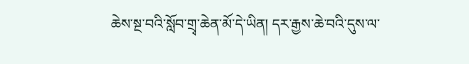ཆེས་སྔ་བའི་སློབ་གྲྭ་ཆེན་མོ་དེ་ཡིན། དར་རྒྱས་ཆེ་བའི་དུས་ལ་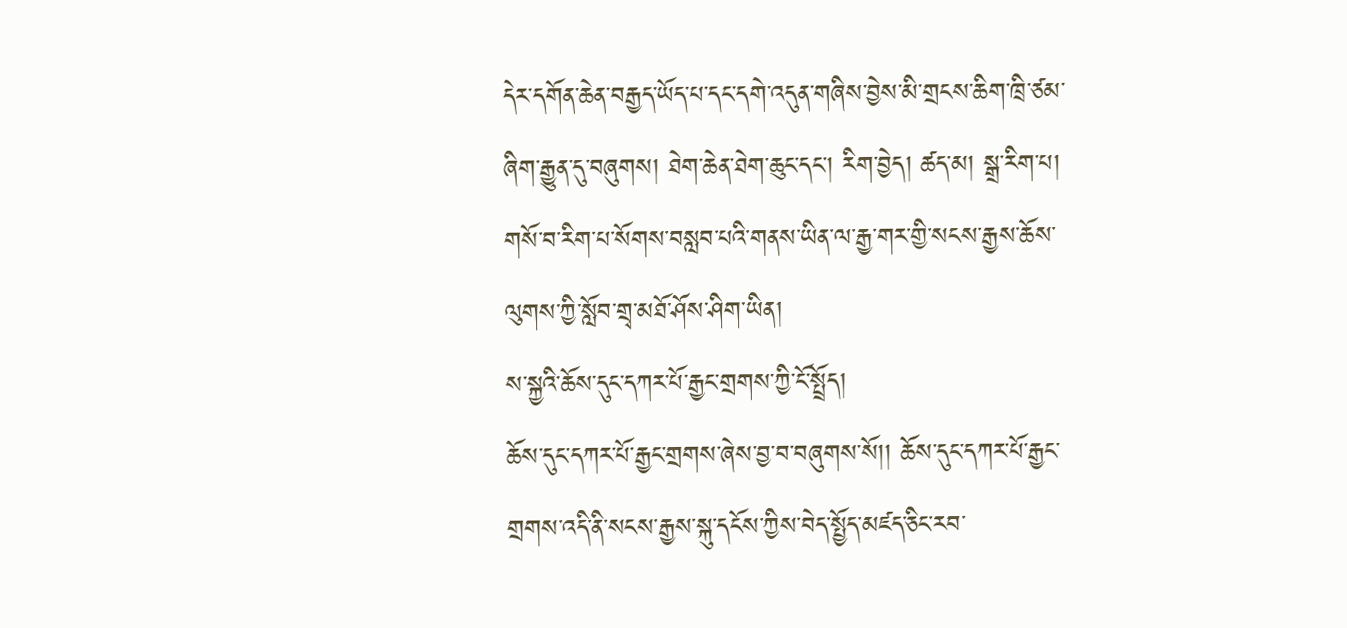དེར་དགོན་ཆེན་བརྒྱད་ཡོད་པ་དང་དགེ་འདུན་གཞིས་བྱེས་མི་གྲངས་ཆིག་ཁྲི་ཙམ་ཞིག་རྒྱུན་དུ་བཞུགས། ཐེག་ཆེན་ཐེག་ཆུང་དང་། རིག་བྱེད། ཚད་མ། སྒྲ་རིག་པ། གསོ་བ་རིག་པ་སོགས་བསླབ་པའི་གནས་ཡིན་ལ་རྒྱ་གར་གྱི་སངས་རྒྱས་ཆོས་ལུགས་ཀྱི་སློབ་གྲྭ་མཐོ་ཤོས་ཤིག་ཡིན།
ས་སྐྱའི་ཆོས་དུང་དཀར་པོ་རྒྱང་གྲགས་ཀྱི་ངོ་སྤྲོད།
ཆོས་དུང་དཀར་པོ་རྒྱང་གྲགས་ཞེས་བྱ་བ་བཞུགས་སོ།། ཆོས་དུང་དཀར་པོ་རྒྱང་གྲགས་འདི་ནི་སངས་རྒྱས་སྐུ་དངོས་ཀྱིས་བེད་སྤྱོད་མཛད་ཅིང་རབ་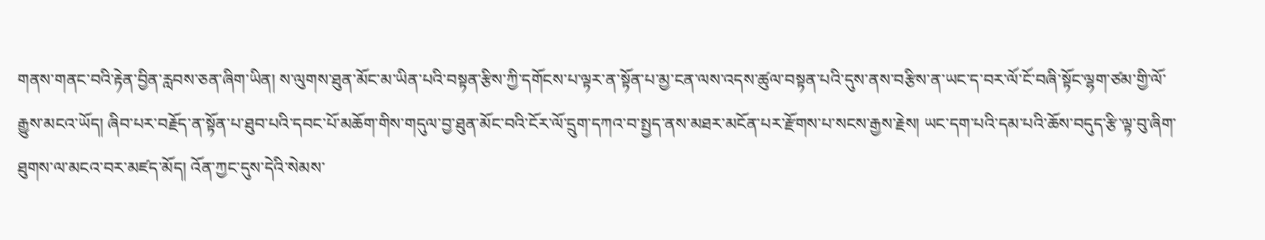གནས་གནང་བའི་རྟེན་བྱིན་རླབས་ཅན་ཞིག་ཡིན། ས་ལུགས་ཐུན་མོང་མ་ཡིན་པའི་བསྟན་རྩིས་ཀྱི་དགོངས་པ་ལྟར་ན་སྟོན་པ་མྱ་ངན་ལས་འདས་ཚུལ་བསྟན་པའི་དུས་ནས་བརྩིས་ན་ཡང་ད་བར་ལོ་ངོ་བཞི་སྟོང་ལྷག་ཙམ་གྱི་ལོ་རྒྱུས་མངའ་ཡོད། ཞིབ་པར་བརྗོད་ན་སྟོན་པ་ཐུབ་པའི་དབང་པོ་མཆོག་གིས་གདུལ་བྱ་ཐུན་མོང་བའི་ངོར་ལོ་དྲུག་དཀའ་བ་སྤྱད་ནས་མཐར་མངོན་པར་རྫོགས་པ་སངས་རྒྱས་རྗེས། ཡང་དག་པའི་དམ་པའི་ཆོས་བདུད་རྩི་ལྟ་བུ་ཞིག་ཐུགས་ལ་མངའ་བར་མཛད་མོད། འོན་ཀྱང་དུས་དེའི་སེམས་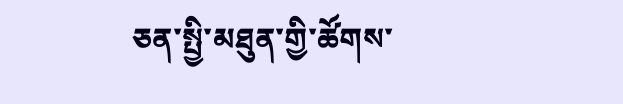ཅན་སྤྱི་མཐུན་གྱི་ཚོགས་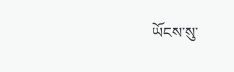ཡོངས་སུ་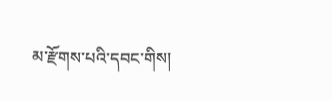མ་རྫོགས་པའི་དབང་གིས།